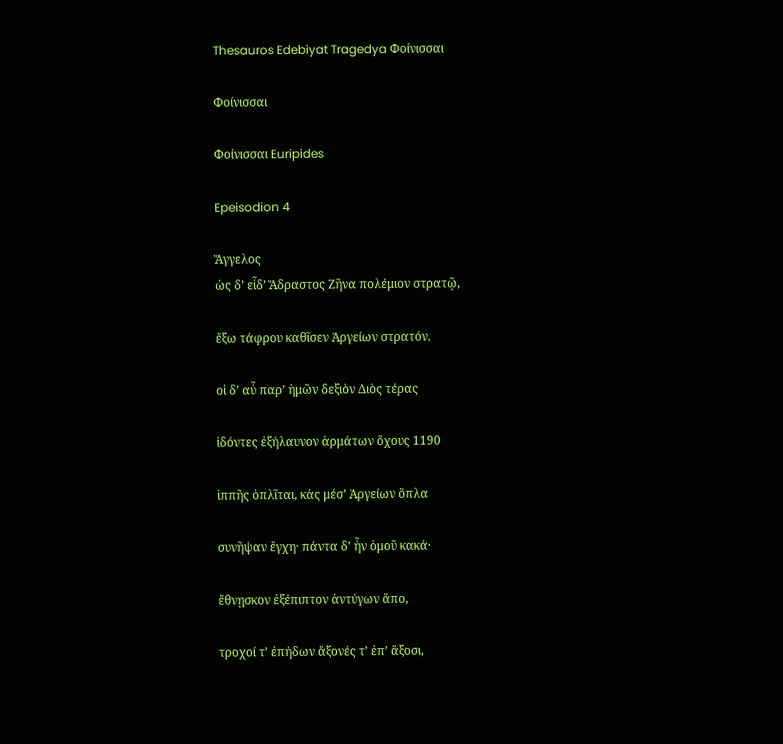Thesauros Edebiyat Tragedya Φοίνισσαι

Φοίνισσαι

Φοίνισσαι Euripides

Epeisodion 4

Ἄγγελος
ὡς δʼ εἶδʼ Ἄδραστος Ζῆνα πολέμιον στρατῷ,

ἔξω τάφρου καθῖσεν Ἀργείων στρατόν.

οἱ δʼ αὖ παρʼ ἡμῶν δεξιὸν Διὸς τέρας

ἰδόντες ἐξήλαυνον ἁρμάτων ὄχους 1190

ἱππῆς ὁπλῖται, κἀς μέσʼ Ἀργείων ὅπλα

συνῆψαν ἔγχη· πάντα δʼ ἦν ὁμοῦ κακά·

ἔθνῃσκον ἐξέπιπτον ἀντύγων ἄπο,

τροχοί τʼ ἐπήδων ἄξονές τʼ ἐπʼ ἄξοσι,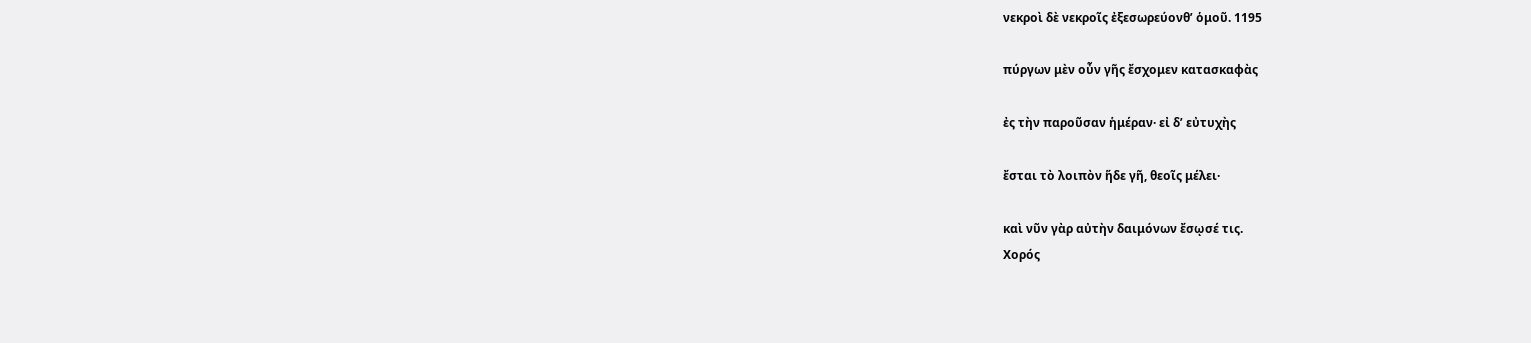νεκροὶ δὲ νεκροῖς ἐξεσωρεύονθʼ ὁμοῦ. 1195

πύργων μὲν οὖν γῆς ἔσχομεν κατασκαφὰς

ἐς τὴν παροῦσαν ἡμέραν· εἰ δʼ εὐτυχὴς

ἔσται τὸ λοιπὸν ἥδε γῆ, θεοῖς μέλει·

καὶ νῦν γὰρ αὐτὴν δαιμόνων ἔσῳσέ τις.
Χορός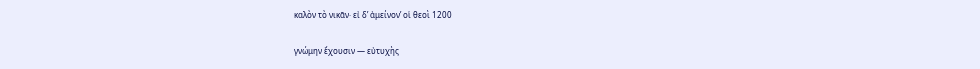καλὸν τὸ νικᾶν· εἰ δʼ ἀμείνονʼ οἱ θεοὶ 1200

γνώμην ἔχουσιν — εὐτυχὴς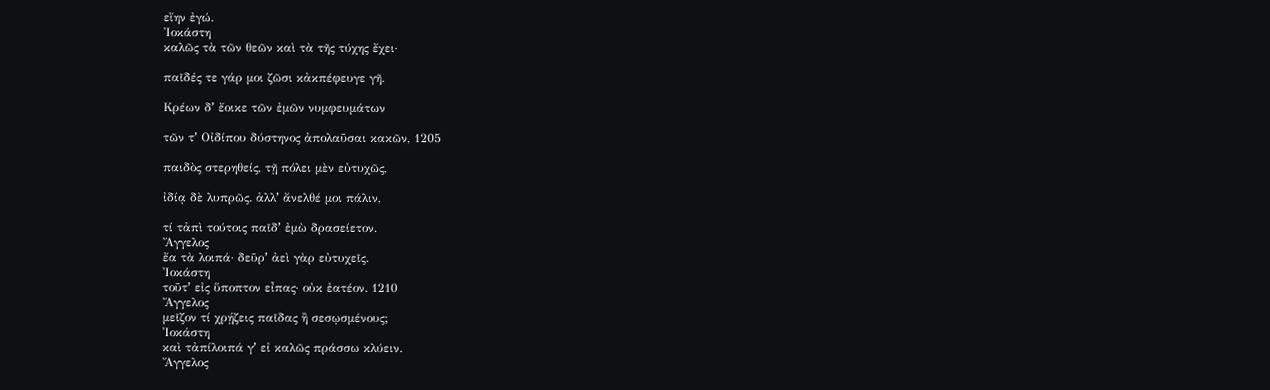εἴην ἐγώ.
Ἰοκάστη
καλῶς τὰ τῶν θεῶν καὶ τὰ τῆς τύχης ἔχει·

παῖδές τε γάρ μοι ζῶσι κἀκπέφευγε γῆ.

Κρέων δʼ ἔοικε τῶν ἐμῶν νυμφευμάτων

τῶν τʼ Οἰδίπου δύστηνος ἀπολαῦσαι κακῶν, 1205

παιδὸς στερηθείς, τῇ πόλει μὲν εὐτυχῶς,

ἰδίᾳ δὲ λυπρῶς. ἀλλʼ ἄνελθέ μοι πάλιν,

τί τἀπὶ τούτοις παῖδʼ ἐμὼ δρασείετον.
Ἄγγελος
ἔα τὰ λοιπά· δεῦρʼ ἀεὶ γὰρ εὐτυχεῖς.
Ἰοκάστη
τοῦτʼ εἰς ὕποπτον εἶπας· οὐκ ἐατέον. 1210
Ἄγγελος
μεῖζον τί χρῄζεις παῖδας ἢ σεσῳσμένους;
Ἰοκάστη
καὶ τἀπίλοιπά γʼ εἰ καλῶς πράσσω κλύειν.
Ἄγγελος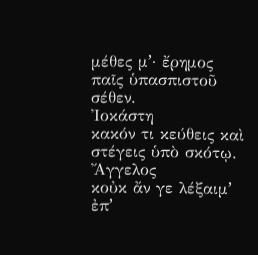μέθες μʼ· ἔρημος παῖς ὑπασπιστοῦ σέθεν.
Ἰοκάστη
κακόν τι κεύθεις καὶ στέγεις ὑπὸ σκότῳ.
Ἄγγελος
κοὐκ ἄν γε λέξαιμʼ ἐπʼ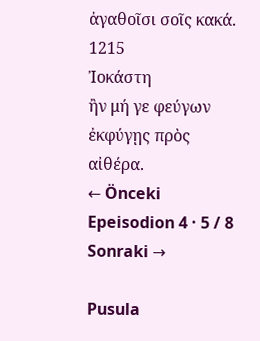ἀγαθοῖσι σοῖς κακά. 1215
Ἰοκάστη
ἢν μή γε φεύγων ἐκφύγῃς πρὸς αἰθέρα.
← Önceki Epeisodion 4 · 5 / 8 Sonraki →

Pusula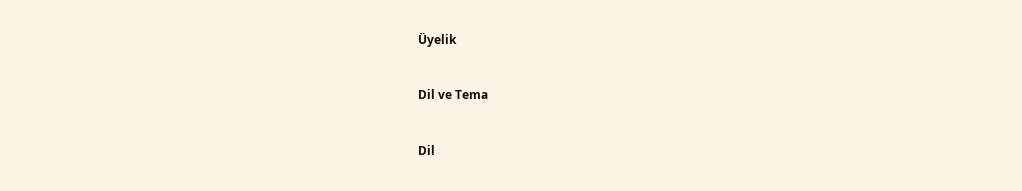Üyelik

Dil ve Tema

Dil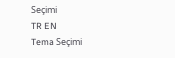Seçimi
TR EN
Tema Seçimi